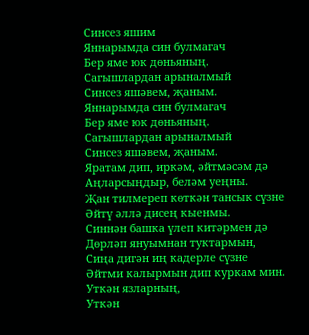Синсез яшим
Яннарымда син булмагач
Бер яме юк дөньяның.
Сагышлардан арыналмый
Синсез яшәвем, җаным.
Яннарымда син булмагач
Бер яме юк дөньяның.
Сагышлардан арыналмый
Синсез яшәвем, җаным.
Яратам дип, иркәм, әйтмәсәм дә
Аңларсыңдыр, беләм уеңны.
Җан тилмереп көткән тансык сүзне
Әйтү әллә дисең кыенмы.
Синнән башка үлеп китәрмен дә
Дөрләп януымнан туктармын,
Сиңа дигән иң кадерле сүзне
Әйтми калырмын дип куркам мин.
Уткән язларның,
Уткән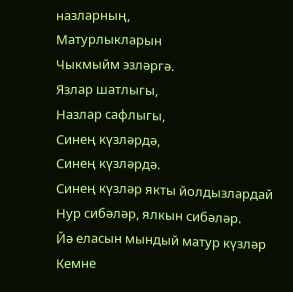назларның,
Матурлыкларын
Чыкмыйм эзләргә.
Язлар шатлыгы,
Назлар сафлыгы,
Синең күзләрдә,
Синең күзләрдә.
Синең күзләр якты йолдызлардай
Нур сибәләр, ялкын сибәләр.
Йә еласын мындый матур күзләр
Кемне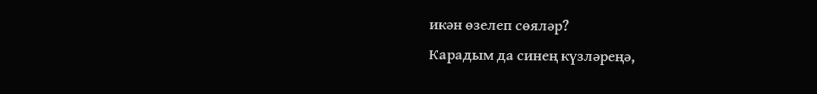икән өзелеп сөяләр?
Карадым да синең күзләреңә,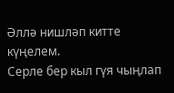Әллә нишләп китте күңелем.
Серле бер кыл гүя чыңлап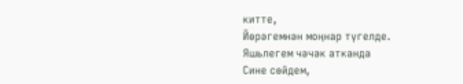китте,
Йөрәгемнән моңнар түгелде.
Яшьлегем чәчәк атканда
Сине сөйдем,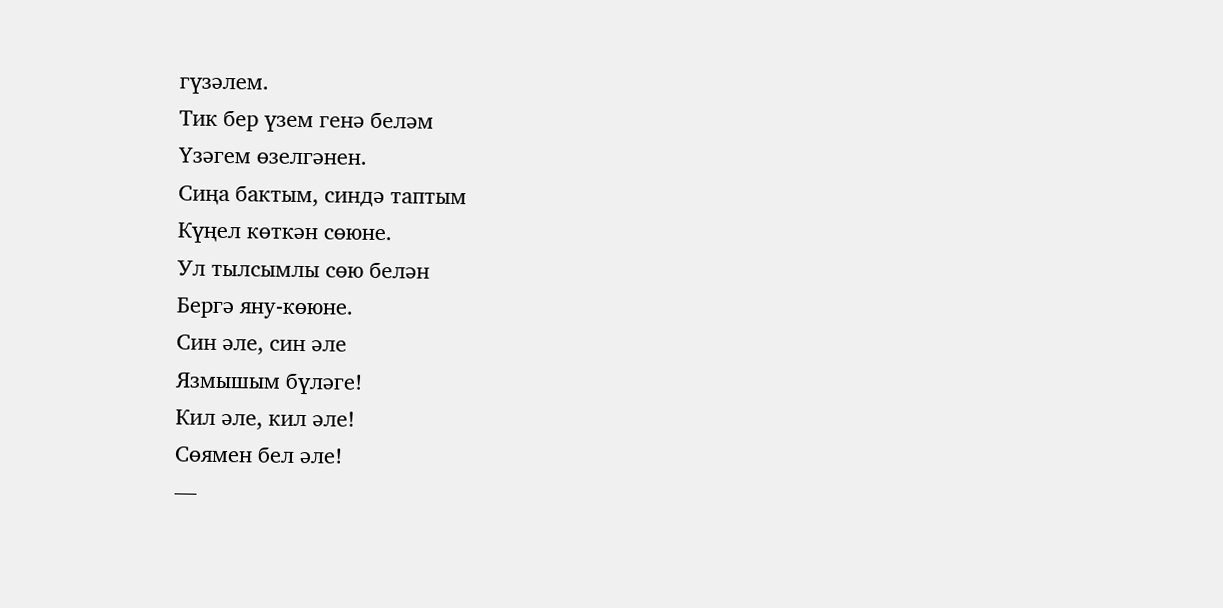гүзәлем.
Тик бер үзем генә беләм
Үзәгем өзелгәнен.
Сиңа бактым, синдә таптым
Күңел көткән сөюне.
Ул тылсымлы сөю белән
Бергә яну-көюне.
Син әле, син әле
Язмышым бүләге!
Кил әле, кил әле!
Сөямен бел әле!
—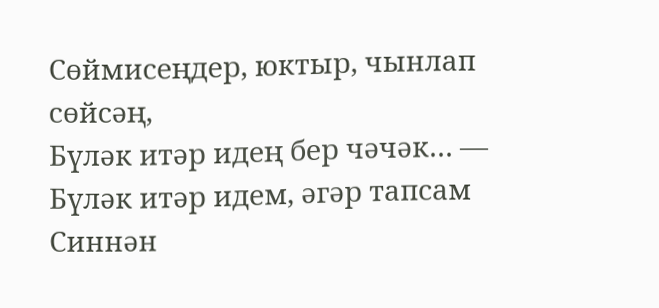Сөймисеңдер, юктыр, чынлап сөйсәң,
Бүләк итәр идең бер чәчәк… —
Бүләк итәр идем, әгәр тапсам
Синнән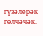гүзәлерәк гөлчәчәк.